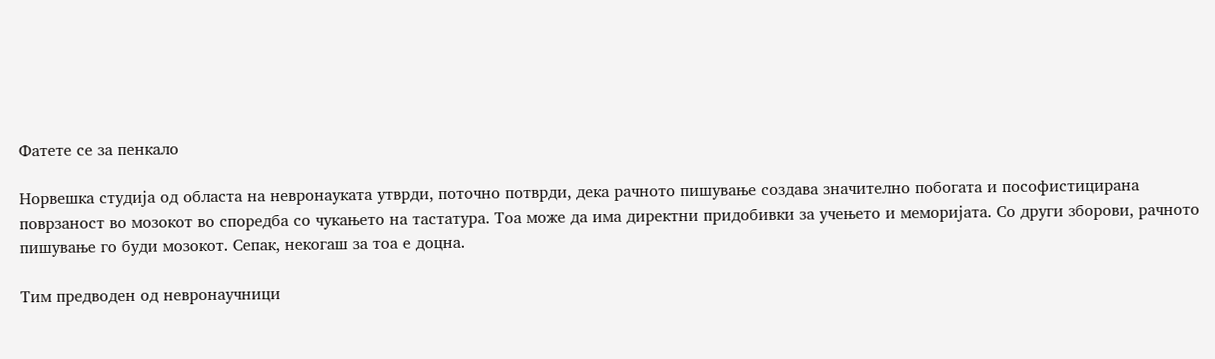Фатете се за пенкало

Норвешка студија од областа на невронауката утврди, поточно потврди, дека рачното пишување создава значително побогата и пософистицирана поврзаност во мозокот во споредба со чукањето на тастатура. Тоа може да има директни придобивки за учењето и меморијата. Со други зборови, рачното пишување го буди мозокот. Сепак, некогаш за тоа е доцна.

Тим предводен од невронаучници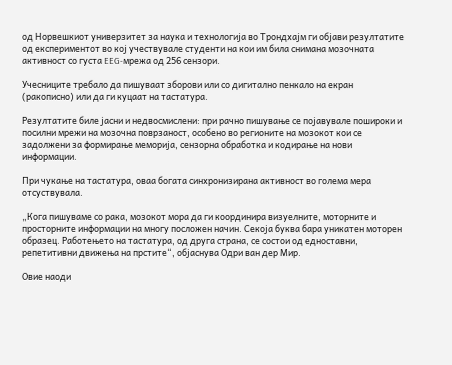од Норвешкиот универзитет за наука и технологија во Трондхајм ги објави резултатите од експериментот во кој учествувале студенти на кои им била снимана мозочната активност со густа EEG-мрежа од 256 сензори.

Учесниците требало да пишуваат зборови или со дигитално пенкало на екран (ракописно) или да ги куцаат на тастатура.

Резултатите биле јасни и недвосмислени: при рачно пишување се појавувале пошироки и посилни мрежи на мозочна поврзаност, особено во регионите на мозокот кои се задолжени за формирање меморија, сензорна обработка и кодирање на нови информации.

При чукање на тастатура, оваа богата синхронизирана активност во голема мера отсуствувала.

„Кога пишуваме со рака, мозокот мора да ги координира визуелните, моторните и просторните информации на многу посложен начин. Секоја буква бара уникатен моторен образец. Работењето на тастатура, од друга страна, се состои од едноставни, репетитивни движења на прстите“, објаснува Одри ван дер Мир.

Овие наоди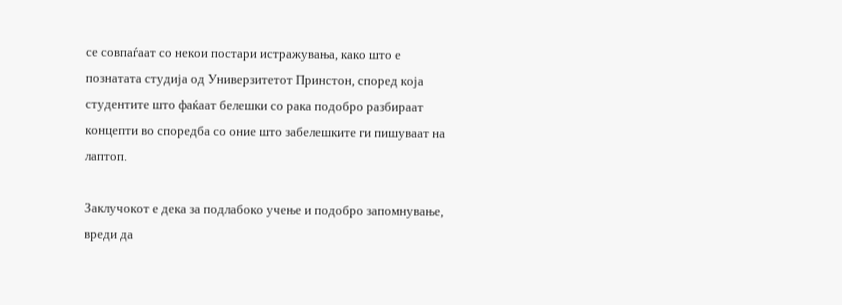се совпаѓаат со некои постари истражувања, како што е познатата студија од Универзитетот Принстон, според која студентите што фаќаат белешки со рака подобро разбираат концепти во споредба со оние што забелешките ги пишуваат на лаптоп.

Заклучокот е дека за подлабоко учење и подобро запомнување, вреди да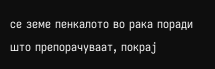се земе пенкалото во рака поради што препорачуваат, покрај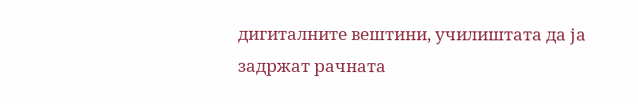дигиталните вештини, училиштата да ја задржат рачната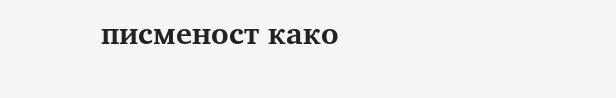писменост како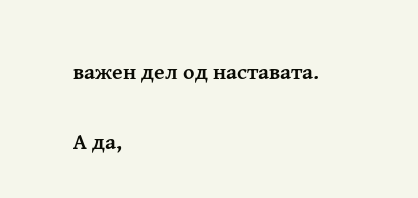важен дел од наставата.

А да,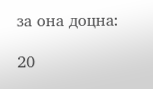за она доцна:

20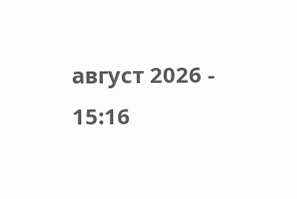август 2026 - 15:16